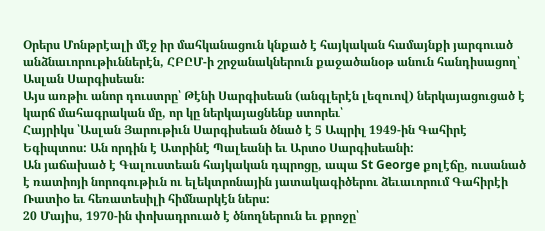Օրերս Մոնթրէալի մէջ իր մահկանացուն կնքած է հայկական համայնքի յարգուած անձնաւորութիւններէն, ՀԲԸՄ-ի շրջանակներուն քաջածանօթ անուն հանդիսացող՝ Ասլան Սարգիսեան։
Այս առթիւ անոր դուստրը՝ Թէնի Սարգիսեան (անգլերէն լեզուով) ներկայացուցած է կարճ մահագրական մը, որ կը ներկայացնենք ստորեւ՝
Հայրիկս ՝Ասլան Յարութիւն Սարգիսեան ծնած է 5 Ապրիլ 1949-ին Գահիրէ Եգիպտոս: Ան որդին է Ատրինէ Պալեանի եւ Արտօ Սարգիսեանի:
Ան յաճախած է Գալուստեան հայկական դպրոցը, ապա St George քոլէճը, ուսանած է ռատիոյի նորոգութիւն ու ելեկտրոնային յատակագիծերու ձեւաւորում Գահիրէի Ռատիօ եւ հեռատեսիլի հիմնարկէն ներս:
20 Մայիս, 1970-ին փոխադրուած է ծնողներուն եւ քրոջը՝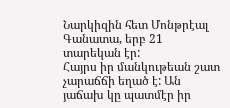Նարկիզին հետ Մոնթրէալ Գանատա, երբ 21 տարեկան էր:
Հայրս իր մանկութեան շատ չարաճճի եղած է: Ան յաճախ կը պատմէր իր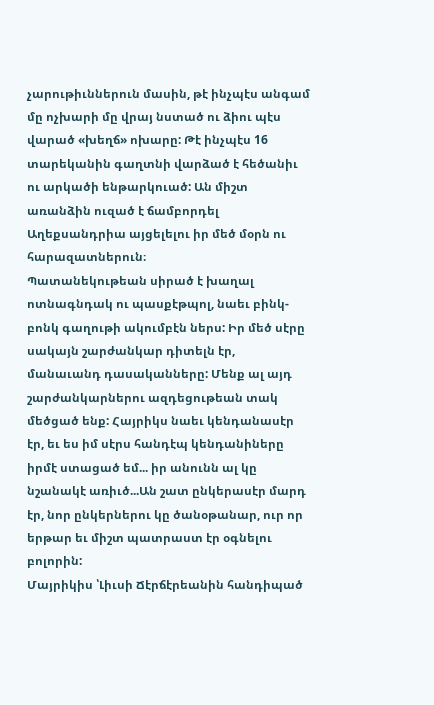չարութիւններուն մասին, թէ ինչպէս անգամ մը ոչխարի մը վրայ նստած ու ձիու պէս վարած «խեղճ» ոխարը: Թէ ինչպէս 16 տարեկանին գաղտնի վարձած է հեծանիւ ու արկածի ենթարկուած: Ան միշտ առանձին ուզած է ճամբորդել Աղեքսանդրիա այցելելու իր մեծ մօրն ու հարազատներուն։
Պատանեկութեան սիրած է խաղալ ոտնագնդակ ու պասքէթպոլ, նաեւ բինկ-բոնկ գաղութի ակումբէն ներս: Իր մեծ սէրը սակայն շարժանկար դիտելն էր, մանաւանդ դասականները: Մենք ալ այդ շարժանկարներու ազդեցութեան տակ մեծցած ենք: Հայրիկս նաեւ կենդանասէր էր, եւ ես իմ սէրս հանդէպ կենդանիները իրմէ ստացած եմ... իր անունն ալ կը նշանակէ առիւծ...Ան շատ ընկերասէր մարդ էր, նոր ընկերներու կը ծանօթանար, ուր որ երթար եւ միշտ պատրաստ էր օգնելու բոլորին:
Մայրիկիս ՝Լիւսի Ճէրճէրեանին հանդիպած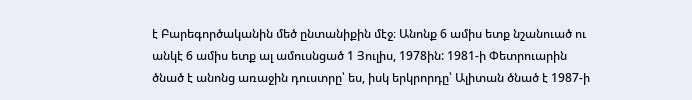է Բարեգործականին մեծ ընտանիքին մէջ։ Անոնք 6 ամիս ետք նշանուած ու անկէ 6 ամիս ետք ալ ամուսնցած 1 Յուլիս, 1978ին: 1981-ի Փետրուարին ծնած է անոնց առաջին դուստրը՝ ես, իսկ երկրորդը՝ Ալիտան ծնած է 1987-ի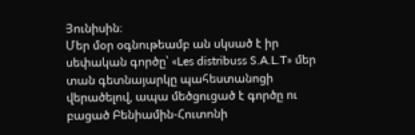Յունիսին։
Մեր մօր օգնութեամբ ան սկսած է իր սեփական գործը՝ «Les distribuss S.A.L.T» մեր տան գետնայարկը պահեստանոցի վերածելով, ապա մեծցուցած է գործը ու բացած Բենիամին-Հուտոնի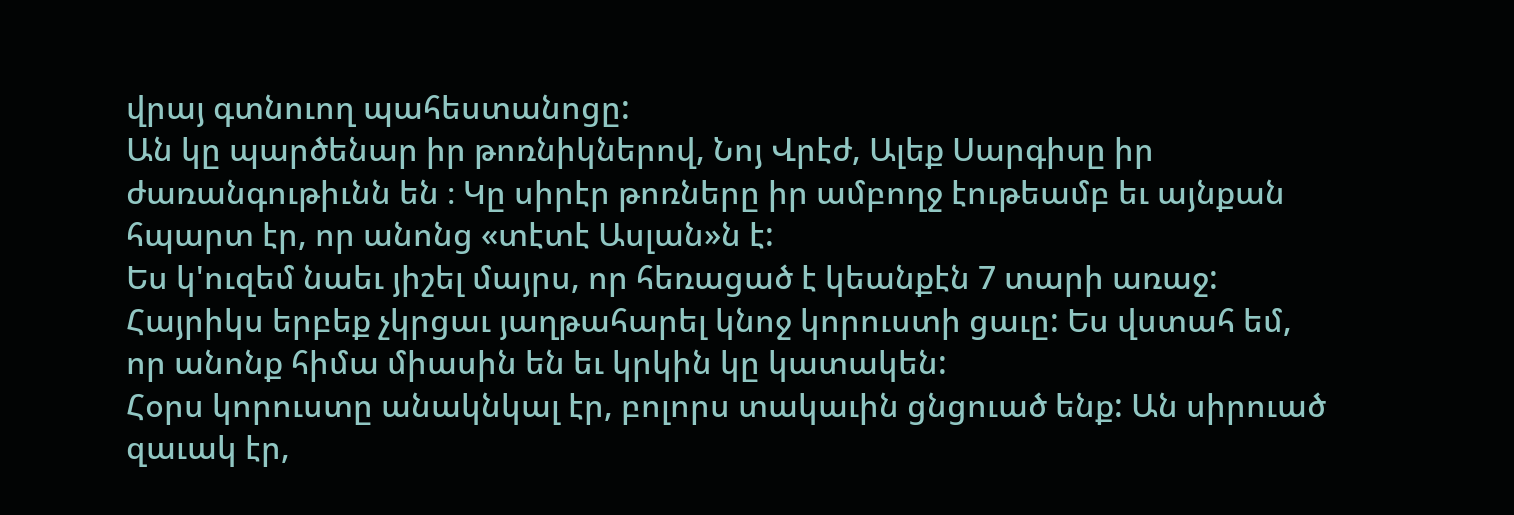վրայ գտնուող պահեստանոցը:
Ան կը պարծենար իր թոռնիկներով, Նոյ Վրէժ, Ալեք Սարգիսը իր ժառանգութիւնն են ։ Կը սիրէր թոռները իր ամբողջ էութեամբ եւ այնքան հպարտ էր, որ անոնց «տէտէ Ասլան»ն է:
Ես կ'ուզեմ նաեւ յիշել մայրս, որ հեռացած է կեանքէն 7 տարի առաջ: Հայրիկս երբեք չկրցաւ յաղթահարել կնոջ կորուստի ցաւը: Ես վստահ եմ, որ անոնք հիմա միասին են եւ կրկին կը կատակեն:
Հօրս կորուստը անակնկալ էր, բոլորս տակաւին ցնցուած ենք: Ան սիրուած զաւակ էր,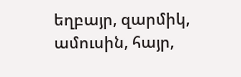եղբայր, զարմիկ, ամուսին, հայր,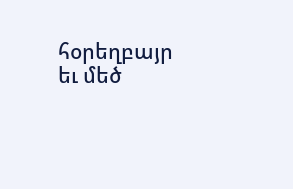հօրեղբայր եւ մեծ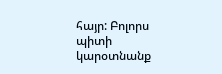հայր: Բոլորս պիտի կարօտնանք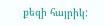քեզի հայրիկ: